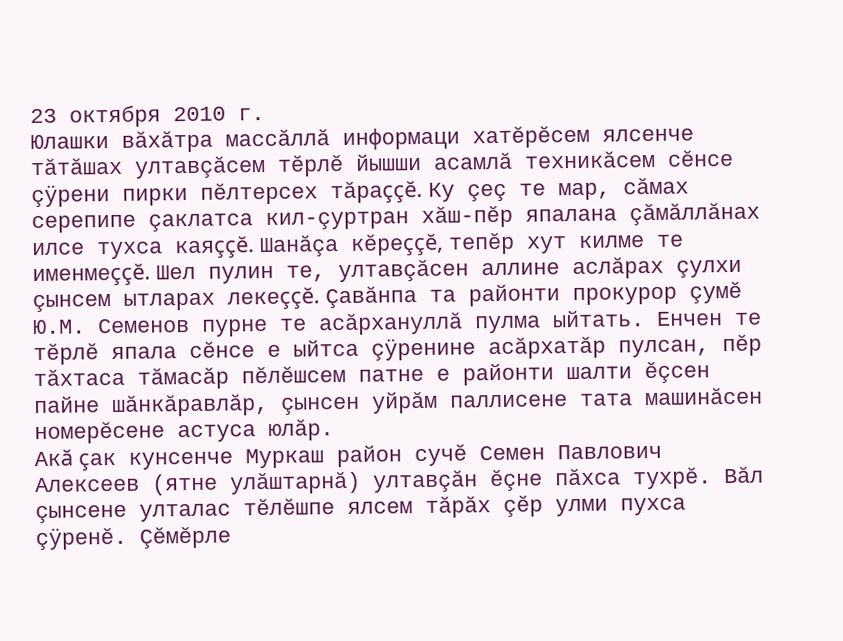23 октября 2010 г.
Юлашки вăхăтра массăллă информаци хатĕрĕсем ялсенче тăтăшах ултавçăсем тĕрлĕ йышши асамлă техникăсем сĕнсе çÿрени пирки пĕлтерсех тăраççĕ. Ку çеç те мар, сăмах серепипе çаклатса кил-çуртран хăш-пĕр япалана çăмăллăнах илсе тухса каяççĕ. Шанăçа кĕреççĕ, тепĕр хут килме те именмеççĕ. Шел пулин те, ултавçăсен аллине аслăрах çулхи çынсем ытларах лекеççĕ. Çавăнпа та районти прокурор çумĕ Ю.М. Семенов пурне те асăрхануллă пулма ыйтать. Енчен те тĕрлĕ япала сĕнсе е ыйтса çÿренине асăрхатăр пулсан, пĕр тăхтаса тăмасăр пĕлĕшсем патне е районти шалти ĕçсен пайне шăнкăравлăр, çынсен уйрăм паллисене тата машинăсен номерĕсене астуса юлăр.
Акă çак кунсенче Муркаш район сучĕ Семен Павлович Алексеев (ятне улăштарнă) ултавçăн ĕçне пăхса тухрĕ. Вăл çынсене улталас тĕлĕшпе ялсем тăрăх çĕр улми пухса çÿренĕ. Çĕмĕрле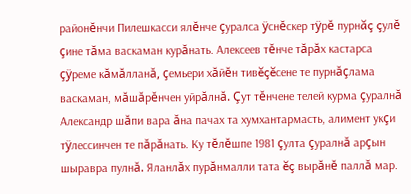районĕнчи Пилешкасси ялĕнче çуралса ÿснĕскер тÿрĕ пурнăç çулĕ çине тăма васкаман курăнать. Алексеев тĕнче тăрăх кастарса çÿреме кăмăлланă, çемьери хăйĕн тивĕçĕсене те пурнăçлама васкаман, мăшăрĕнчен уйрăлнă. Çут тĕнчене телей курма çуралнă Александр шăпи вара ăна пачах та хумхантармасть, алимент укçи тÿлессинчен те пăрăнать. Ку тĕлĕшпе 1981 çулта çуралнă арçын шыравра пулнă. Яланлăх пурăнмалли тата ĕç вырăнĕ паллă мар.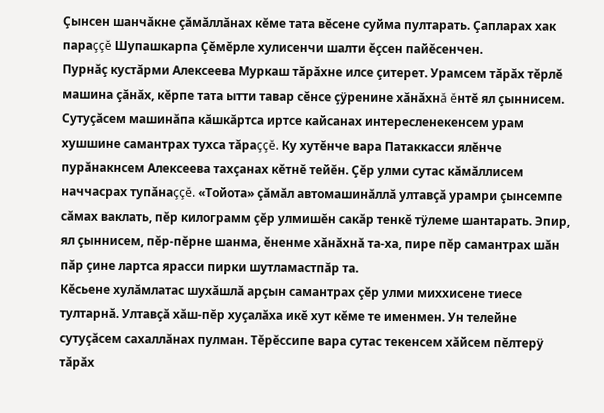Çынсен шанчăкне çăмăллăнах кĕме тата вĕсене суйма пултарать. Çапларах хак параççĕ Шупашкарпа Çĕмĕрле хулисенчи шалти ĕçсен пайĕсенчен.
Пурнăç кустăрми Алексеева Муркаш тăрăхне илсе çитерет. Урамсем тăрăх тĕрлĕ машина çăнăх, кĕрпе тата ытти тавар сĕнсе çÿренине хăнăхнă ĕнтĕ ял çыннисем. Сутуçăсем машинăпа кăшкăртса иртсе кайсанах интересленекенсем урам хушшине самантрах тухса тăраççĕ. Ку хутĕнче вара Патаккасси ялĕнче пурăнакнсем Алексеева тахçанах кĕтнĕ тейĕн. Çĕр улми сутас кăмăллисем наччасрах тупăнаççĕ. «Тойота» çăмăл автомашинăллă ултавçă урамри çынсемпе сăмах ваклать, пĕр килограмм çĕр улмишĕн сакăр тенкĕ тÿлеме шантарать. Эпир, ял çыннисем, пĕр-пĕрне шанма, ĕненме хăнăхнă та-ха, пире пĕр самантрах шăн пăр çине лартса ярасси пирки шутламастпăр та.
Кĕсьене хулăмлатас шухăшлă арçын самантрах çĕр улми миххисене тиесе тултарнă. Ултавçă хăш-пĕр хуçалăха икĕ хут кĕме те именмен. Ун телейне сутуçăсем сахаллăнах пулман. Тĕрĕссипе вара сутас текенсем хăйсем пĕлтерÿ тăрăх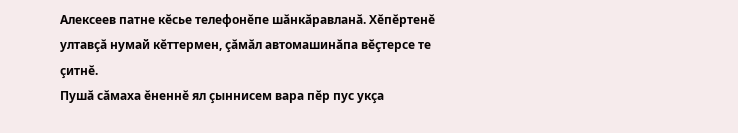Алексеев патне кĕсье телефонĕпе шăнкăравланă. Хĕпĕртенĕ ултавçă нумай кĕттермен, çăмăл автомашинăпа вĕçтерсе те çитнĕ.
Пушă сăмаха ĕненнĕ ял çыннисем вара пĕр пус укçа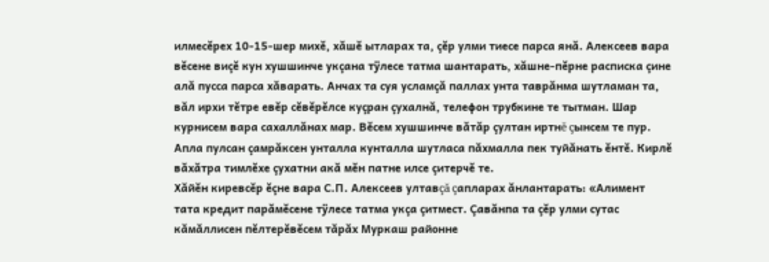илмесĕрех 10-15-шер михĕ, хăшĕ ытларах та, çĕр улми тиесе парса янă. Алексеев вара вĕсене виçĕ кун хушшинче укçана тÿлесе татма шантарать, хăшне-пĕрне расписка çине алă пусса парса хăварать. Анчах та суя усламçă паллах унта таврăнма шутламан та, вăл ирхи тĕтре евĕр сĕвĕрĕлсе куçран çухалнă, телефон трубкине те тытман. Шар курнисем вара сахаллăнах мар. Вĕсем хушшинче вăтăр çултан иртнĕ çынсем те пур. Апла пулсан çамрăксен унталла кунталла шутласа пăхмалла пек туйăнать ĕнтĕ. Кирлĕ вăхăтра тимлĕхе çухатни акă мĕн патне илсе çитерчĕ те.
Хăйĕн киревсĕр ĕçне вара С.П. Алексеев ултавçă çапларах ăнлантарать: «Алимент тата кредит парăмĕсене тÿлесе татма укçа çитмест. Çавăнпа та çĕр улми сутас кăмăллисен пĕлтерĕвĕсем тăрăх Муркаш районне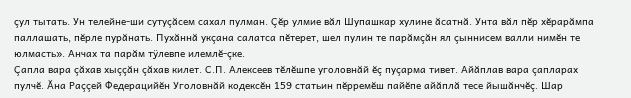çул тытать. Ун телейне-ши сутуçăсем сахал пулман. Çĕр улмие вăл Шупашкар хулине ăсатнă. Унта вăл пĕр хĕрарăмпа паллашать, пĕрле пурăнать. Пухăннă укçана салатса пĕтерет, шел пулин те парăмçăн ял çыннисем валли нимĕн те юлмасть». Анчах та парăм тÿлевпе илемлĕ-çке.
Çапла вара çăхав хыççăн çăхав килет. С.П. Алексеев тĕлĕшпе уголовнăй ĕç пуçарма тивет. Айăплав вара çапларах пулчĕ. Ăна Раççей Федерацийĕн Уголовнăй кодексĕн 159 статьин пĕрремĕш пайĕпе айăплă тесе йышăнчĕç. Шар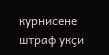курнисене штраф укçи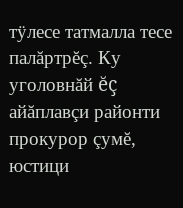тÿлесе татмалла тесе палăртрĕç. Ку уголовнăй ĕç айăплавçи районти прокурор çумĕ, юстици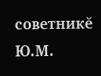советникĕ Ю.М.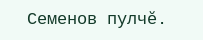Семенов пулчĕ.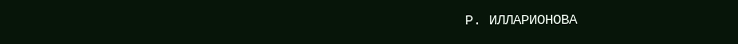Р. ИЛЛАРИОНОВА